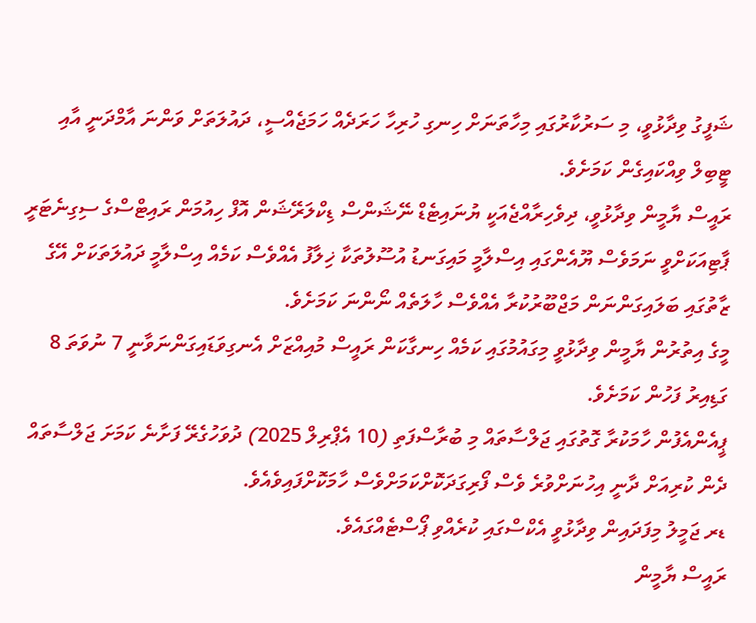ޝަފީގު ވިދާޅުވީ، މި ސަރުކާރުގައި މިހާތަނަށް ހިނގި ހުރިހާ ހަރަދެއް ހަމަޖެއްސީ، ދައުލަތަށް ވަންނަ އާމްދަނީ އާއި ޓީބިލް ވިއްކައިގެން ކަމަށެވެ.
ރައީސް ޔާމީން ވިދާޅުވީ، ދިވެހިރާއްޖެއަކީ ޔުނައިޓެޑް ނޭޝަންސް ޑިކްލަރޭޝަން އޮފް ހިއުމަން ރައިޓްސްގެ ސިގިނެޓަރީ ޕާޓިއަކަށްވީ ނަމަވެސް ޔޫއެންގައި އިސްލާމީ މައިގަނޑު އުސޫލުތަކާ ޚިލާފު އެއްވެސް ކަމެއް އިސްލާމީ ދައުލަތަކަށް އޭގެ ޒާތުގައި ބަލައިގަންނަން މަޖްބޫރުކުރާ އެއްވެސް ހާލަތެއް ނޯންނަ ކަމަށެވެ.
މީގެ އިތުރުން ޔާމީން ވިދާޅުވީ މިގައުމުގައި ކަމެއް ހިނގާކަން ރައީސް މުއިއްޒަށް އެނގިވަޑައިގަންނަވާނީ 7 ނުވަތަ 8 ގަޑިއިރު ފަހުން ކަމަށެވެ.
ޕީއެންއެފުން ހާމަކުރާ ގޮތުގައި ޖަލްސާތައް މި ބުރާސްފަތި (10 އެޕްރިލް 2025) ދުވަހުގެރޭ ފަށާނެ ކަމަށަ ޖަލްސާތައް ދެން ކުރިއަށް ދާނީ އިހުނަށްވުރެ ވެސް ފޯރިގަދަކޮށްކަމަށްވެސް ހާމަކޮށްފައިވެއެވެ.
ޑރ ޖަމީލު މިފަދައިން ވިދާޅުވީ އެކްސްގައި ކުރެއްވި ޕޯސްޓެއްގައެވެ.
ރައީސް ޔާމީން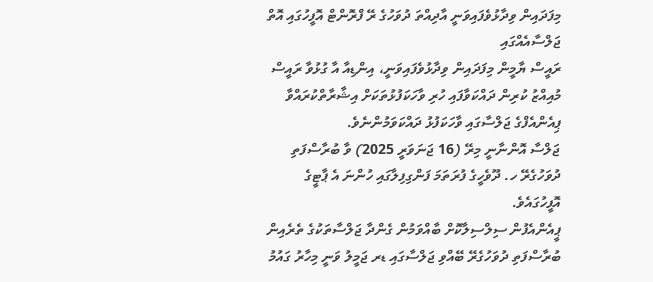މިފަދައިން ވިދާޅުވެފައިވަނީ އާދިއްތަ ދުވަހުގެ ރޭ ފްރޮންޓް އޮފީހުގައި އޮތް ޖަލްސާއެއްގައި
ރައީސް ޔާމީން މިފަދައިން ވިދާޅުވެފައިވަނީ، އިންޑިއާ އާ ގުޅުވާ ރައީސް މުއިއްޒު ކުރިން ދައްކަވާފައި ހުރި ވާހަކަފުޅުތަކަށް އިޝާރާތްކުރައްވާ ޕިއެންއެފްގެ ޖަލްސާގައި ވާހަކަފުޅު ދައްކަވަމުންނެވެ.
ޖަލްސާ އޮންނާނީ މިރޭ (16 ޖަނަވަރީ 2025) ވާ ބުރާސްފަތި ދުވަހުގެރޭ ހ. ދޫވެހީގެ ފުރަތަމަ ފަންގިފިލާގައި ހުންނަ އެ ޕާޓީގެ އޮފީހުގައެވެ.
ޕީއެންއެފުން ސިލްސިލާކޮށް ބާއްވަމުން ގެންދާ ޖަލްސާތަކުގެ ތެރެއިން ބުރާސްފަތި ދުވަހުގެރޭ ބޭއްވި ޖަލްސާގައި ޑރ ޖަމީލު ވަނީ މިހާރު ގައުމު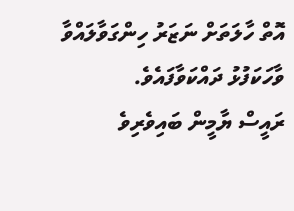އޮތް ހާލަތަށް ނަޒަރު ހިންގަވާލައްވާ ވާހަކަފުޅު ދައްކަވާފައެވެ.
ރައީސް ޔާމީން ބައިވެރިވެ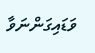ވަޑައިގަންނަވާ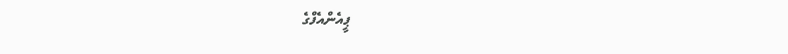ޕީއެންއެފްގެ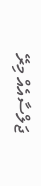ޖަލްސާއެއް މިރޭ